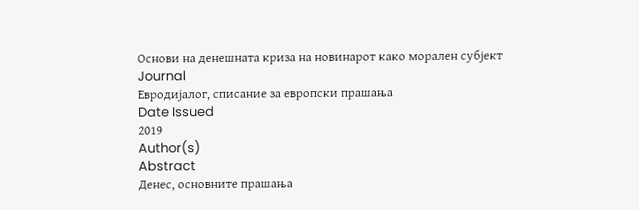Основи на денешната криза на новинарот како морален субјект
Journal
Евродијалог, списание за европски прашања
Date Issued
2019
Author(s)
Abstract
Денес, основните прашања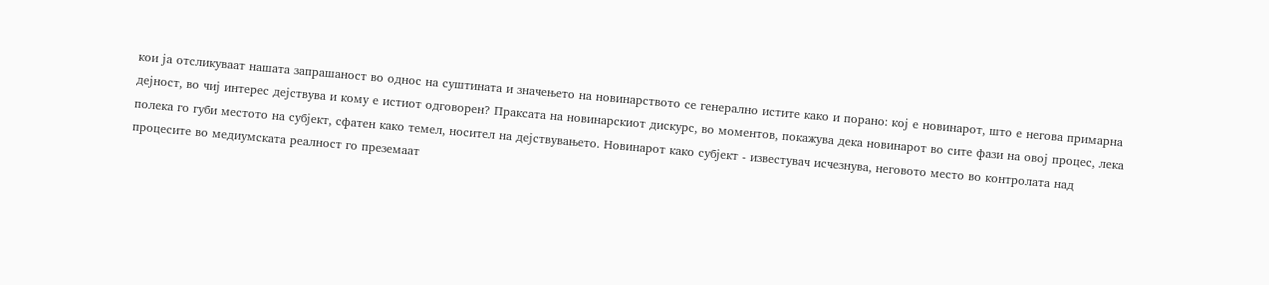кои ја отсликуваат нашата запрашаност во однос на суштината и значењето на новинарството се генерално истите како и порано: кој е новинарот, што е негова примарна дејност, во чиј интерес дејствува и кому е истиот одговорен? Праксата на новинарскиот дискурс, во моментов, покажува дека новинарот во сите фази на овој процес, лека полека го губи местото на субјект, сфатен како темел, носител на дејствувањето. Новинарот како субјект - известувач исчезнува, неговото место во контролата над процесите во медиумската реалност го преземаат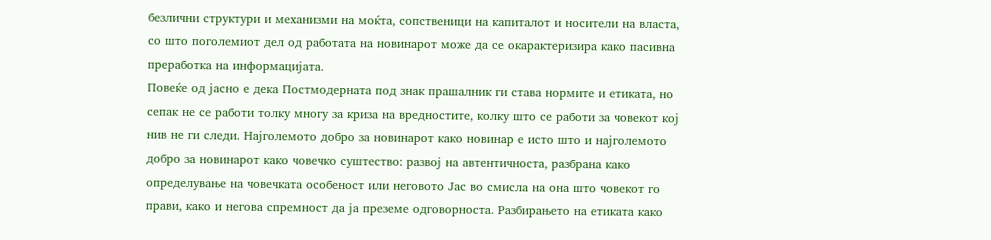безлични структури и механизми на моќта, сопственици на капиталот и носители на власта, со што поголемиот дел од работата на новинарот може да се окарактеризира како пасивна преработка на информацијата.
Повеќе од јасно е дека Постмодерната под знак прашалник ги става нормите и етиката, но сепак не се работи толку многу за криза на вредностите, колку што се работи за човекот кој нив не ги следи. Најголемото добро за новинарот како новинар е исто што и најголемото добро за новинарот како човечко суштество: развој на автентичноста, разбрана како определување на човечката особеност или неговото Јас во смисла на она што човекот го прави, како и негова спремност да ја преземе одговорноста. Разбирањето на етиката како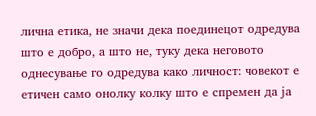лична етика, не значи дека поединецот одредува што е добро, а што не, туку дека неговото однесување го одредува како личност: човекот е етичен само онолку колку што е спремен да ја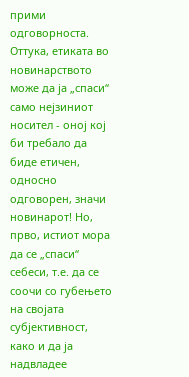прими одговорноста. Оттука, етиката во новинарството може да ја „спаси“ само нејзиниот носител - оној кој би требало да биде етичен, односно одговорен, значи новинарот! Но, прво, истиот мора да се „спаси“ себеси, т.е. да се соочи со губењето на својата субјективност, како и да ја надвладее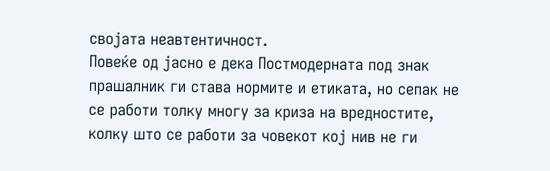својата неавтентичност.
Повеќе од јасно е дека Постмодерната под знак прашалник ги става нормите и етиката, но сепак не се работи толку многу за криза на вредностите, колку што се работи за човекот кој нив не ги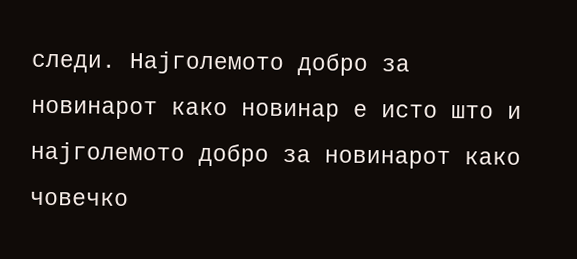следи. Најголемото добро за новинарот како новинар е исто што и најголемото добро за новинарот како човечко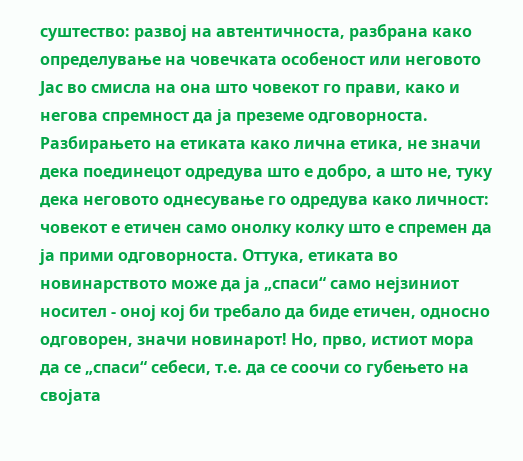суштество: развој на автентичноста, разбрана како определување на човечката особеност или неговото Јас во смисла на она што човекот го прави, како и негова спремност да ја преземе одговорноста. Разбирањето на етиката како лична етика, не значи дека поединецот одредува што е добро, а што не, туку дека неговото однесување го одредува како личност: човекот е етичен само онолку колку што е спремен да ја прими одговорноста. Оттука, етиката во новинарството може да ја „спаси“ само нејзиниот носител - оној кој би требало да биде етичен, односно одговорен, значи новинарот! Но, прво, истиот мора да се „спаси“ себеси, т.е. да се соочи со губењето на својата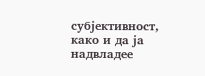субјективност, како и да ја надвладее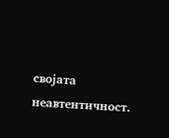својата неавтентичност.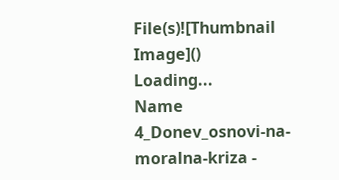File(s)![Thumbnail Image]()
Loading...
Name
4_Donev_osnovi-na-moralna-kriza -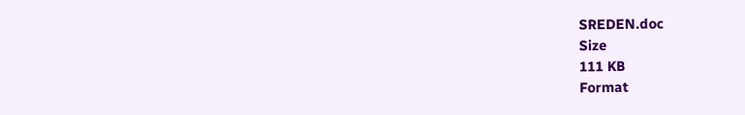SREDEN.doc
Size
111 KB
Format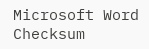Microsoft Word
Checksum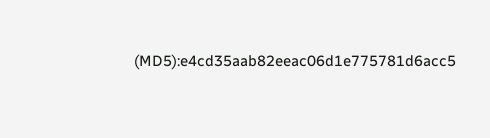(MD5):e4cd35aab82eeac06d1e775781d6acc5